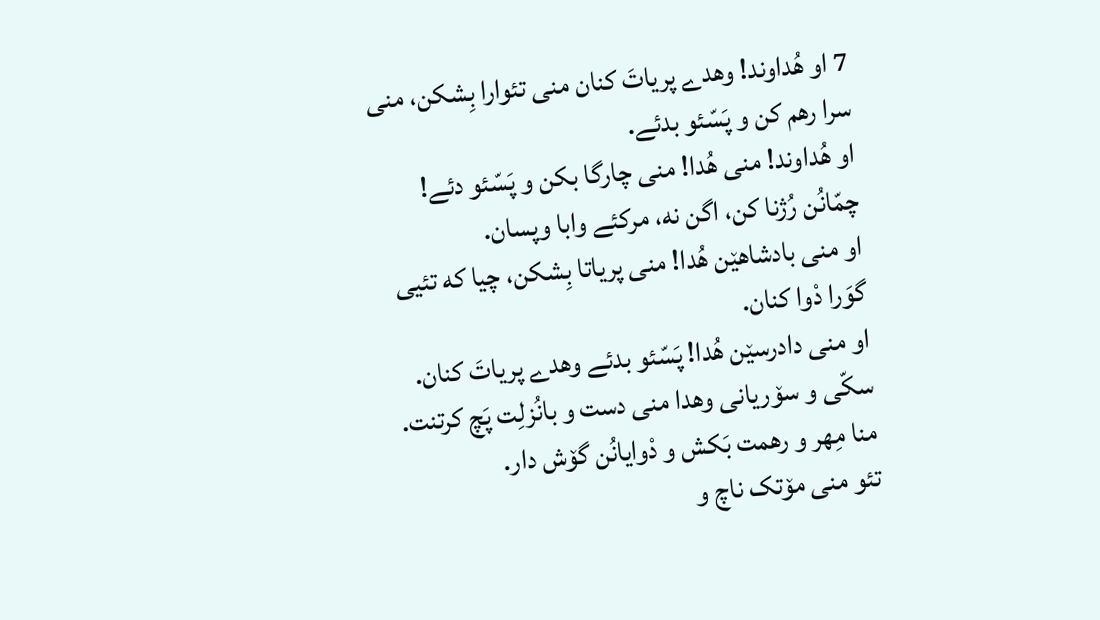7 او هُداوند! وهدے پریاتَ کنان منی تئوارا بِشکن، منی سرا رهم کن و پَسّئو بدئے.
او هُداوند! منی هُدا! منی چارگا بکن و پَسّئو دئے! چمّانُن رُژنا کن، اگن نه، مرکئے وابا وپسان.
او منی بادشاهێن هُدا! منی پریاتا بِشکن، چیا که تئیی گوَرا دْوا کنان.
او منی دادرسێن هُدا! پَسّئو بدئے وهدے پریاتَ کنان. سکّی و سۆریانی وهدا منی دست و بانُزلِت پَچ کرتنت. منا مِهر و رهمت بَکش و دْوایانُن گۆش دار.
تئو منی مۆتک ناچ و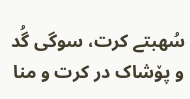سُهبتے کرت، سوگی گُد و پۆشاک در کرت و منا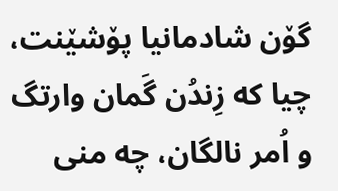گۆن شادمانیا پۆشێنت،
چیا که زِندُن گَمان وارتگ و اُمر نالگان، چه منی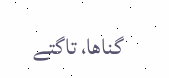گناها، تاگتے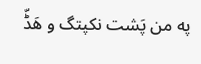په من پَشت نکپتگ و هَڈّ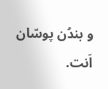و بندُن پوسّان اَنت.